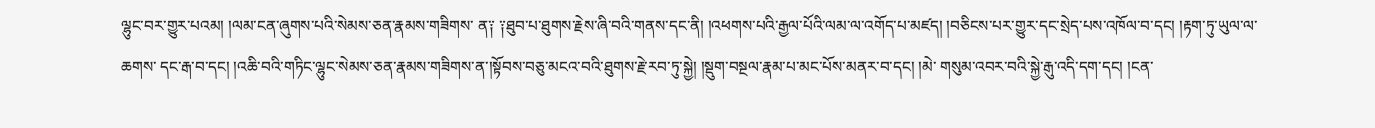ལྷུང་བར་གྱུར་པའམ། །ལམ་ངན་ཞུགས་པའི་སེམས་ཅན་རྣམས་གཟིགས་ ན༑ ༑ཐུབ་པ་ཐུགས་རྗེས་ཞི་བའི་གནས་དང་ནི། །འཕགས་པའི་རྒྱལ་པོའི་ལམ་ལ་འགོད་པ་མཛད། །བཅིངས་པར་གྱུར་དང་སྲེད་པས་འཁོལ་བ་དང། །རྟག་ཏུ་ཡུལ་ལ་ཆགས་ དང་རྒ་བ་དང། །འཆི་བའི་གཏིང་ལྷུང་སེམས་ཅན་རྣམས་གཟིགས་ན་།སྟོབས་བཅུ་མངའ་བའི་ཐུགས་རྗེ་རབ་ཏུ་སྐྱེ། །སྡུག་བསྔལ་རྣམ་པ་མང་པོས་མནར་བ་དང། །མེ་ གསུམ་འབར་བའི་སྐྱེ་རྒུ་འདི་དག་དང། །ངན་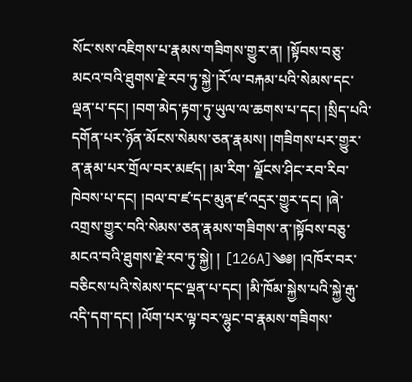སོང་སས་འཇིགས་པ་རྣམས་གཟིགས་གྱུར་ན། །སྟོབས་བཅུ་མངའ་བའི་ཐུགས་རྗེ་རབ་ཏུ་སྐྱེ་།རོ་ལ་བརྐམ་པའི་སེམས་དང་ ལྡན་པ་དང། །བག་མེད་རྟག་ཏུ་ཡུལ་ལ་ཆགས་པ་དང། །སྲིད་པའི་དགོན་པར་ཉོན་མོངས་སེམས་ཅན་རྣམས། །གཟིགས་པར་གྱུར་ན་རྣམ་པར་གྲོལ་བར་མཛད། །མ་རིག་ ལྗོངས་ཤིང་རབ་རིབ་ཁེབས་པ་དང། །བལ་བ་ཛ་དང་མུན་ཛ་འདྲར་གྱུར་དང། །ཞེ་འགྲས་གྱུར་བའི་སེམས་ཅན་རྣམས་གཟིགས་ན་།སྟོབས་བཅུ་མངའ་བའི་ཐུགས་རྗེ་རབ་ཏུ་སྐྱེ། ། [126A]༄༅། །འཁོར་བར་བཅིངས་པའི་སེམས་དང་ལྡན་པ་དང། །མི་ཁོམ་སྐྱེས་པའི་སྐྱེ་རྒུ་འདི་དག་དང། །ལོག་པར་ལྟ་བར་ལྷུང་བ་རྣམས་གཟིགས་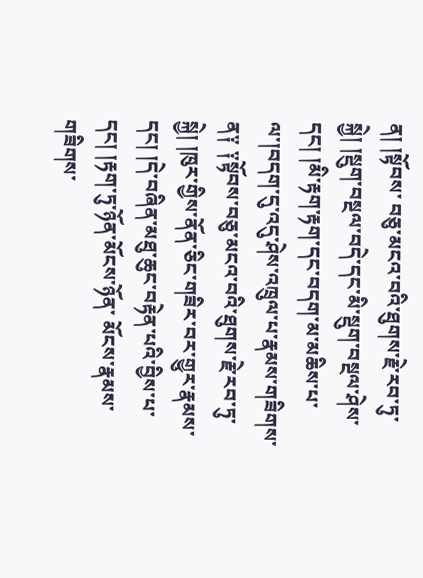ན། །སྟོབས་ བཅུ་མངའ་བའི་ཐུགས་རྗེ་རབ་ཏུ་སྐྱེ། །སྡུག་བསྔལ་བདེ་དང་མི་སྡུག་བསྔལ་ཤེས་དང། །མི་རྟག་རྟག་དང་བདག་མ་མཆིས་པ་ལ་།བདག་དུ་འདུ་ཤེས་འཁྲུལ་པ་རྣམས་གཟིགས་ ན༑ ༑སྟོབས་བཅུ་མངའ་བའི་ཐུགས་རྗེ་རབ་ཏུ་སྐྱེ། །ཁུར་གྱིས་ནོན་ཅིང་གཟིར་བར་གྱུར་རྣམས་དང། །དེ་བཞིན་མཐུ་ཆུང་བརྟེན་པའི་བྱིས་པ་དང། །རྟག་ཏུ་ཉོན་མོངས་ཉོན་ མོངས་རྣམས་གཟིགས་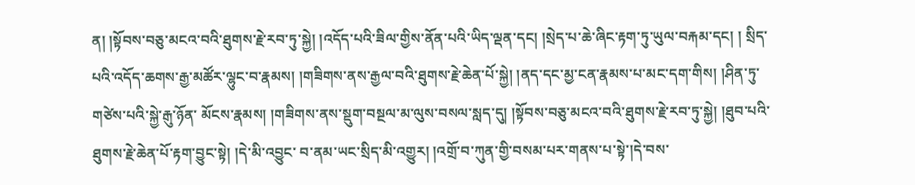ན། །སྟོབས་བཅུ་མངའ་བའི་ཐུགས་རྗེ་རབ་ཏུ་སྐྱེ། །འདོད་པའི་ཟིལ་གྱིས་ནོན་པའི་ཡིད་ལྡན་དང། །སྲེད་པ་ཆེ་ཞིང་རྟག་ཏུ་ཡུལ་བརྐམ་དང། ། སྲིད་པའི་འདོད་ཆགས་རྒྱ་མཚོར་ལྷུང་བ་རྣམས། །གཟིགས་ནས་རྒྱལ་བའི་ཐུགས་རྗེ་ཆེན་པོ་སྐྱེ། །ནད་དང་མྱ་ངན་རྣམས་པ་མང་དག་གིས། །ཤིན་ཏུ་གཙེས་པའི་སྐྱེ་རྒུ་ཉོན་ མོངས་རྣམས། །གཟིགས་ནས་སྡུག་བསྔལ་མ་ལུས་བསལ་སླད་དུ། །སྟོབས་བཅུ་མངའ་བའི་ཐུགས་རྗེ་རབ་ཏུ་སྐྱེ། །ཐུབ་པའི་ཐུགས་རྗེ་ཆེན་པོ་རྟག་བྱུང་སྟེ། །དེ་མི་འབྱུང་ བ་ནམ་ཡང་སྲིད་མི་འགྱུར། །འགྲོ་བ་ཀུན་གྱི་བསམ་པར་གནས་པ་སྟེ་།དེ་བས་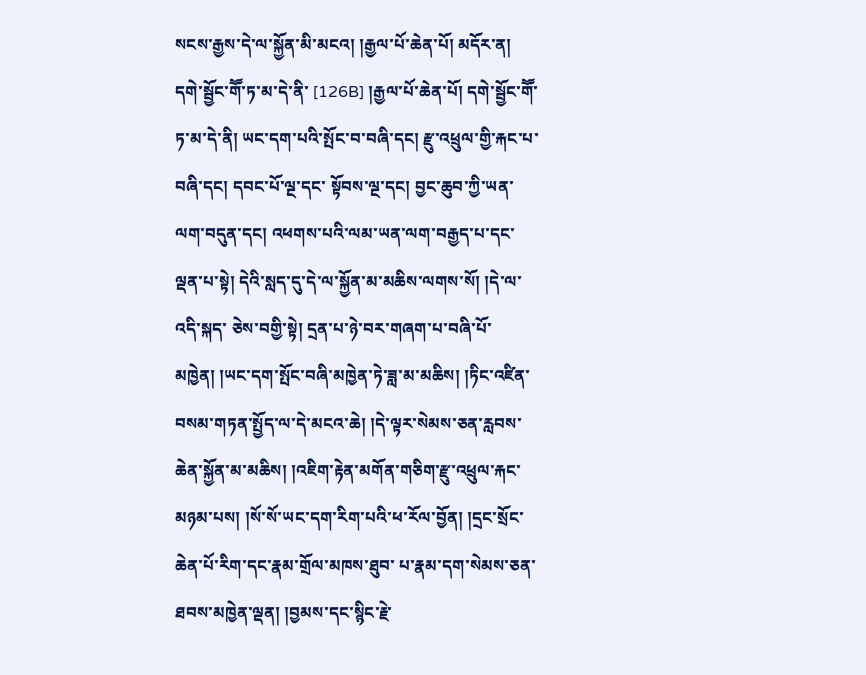སངས་རྒྱས་དེ་ལ་སྐྱོན་མི་མངའ། །རྒྱལ་པོ་ཆེན་པོ། མདོར་ན། དགེ་སྦྱོང་གཽ་ཏ་མ་དེ་ནི་ [126B] །རྒྱལ་པོ་ཆེན་པོ། དགེ་སྦྱོང་གཽ་ཏ་མ་དེ་ནི། ཡང་དག་པའི་སྤོང་བ་བཞི་དང། རྫུ་འཕྲུལ་གྱི་རྐང་པ་བཞི་དང། དབང་པོ་ལྔ་དང་ སྟོབས་ལྔ་དང། བྱང་ཆུབ་ཀྱི་ཡན་ལག་བདུན་དང། འཕགས་པའི་ལམ་ཡན་ལག་བརྒྱད་པ་དང་ལྡན་པ་སྟེ། དེའི་སླད་དུ་དེ་ལ་སྐྱོན་མ་མཆིས་ལགས་སོ། །དེ་ལ་འདི་སྐད་ ཅེས་བགྱི་སྟེ། དྲན་པ་ཉེ་བར་གཞག་པ་བཞི་པོ་མཁྱེན། །ཡང་དག་སྤོང་བཞི་མཁྱེན་ཏེ་ཟླ་མ་མཆིས། །ཏིང་འཛིན་བསམ་གཏན་སྤྱོད་ལ་དེ་མངའ་ཆེ། །དེ་ལྟར་སེམས་ཅན་རླབས་ ཆེན་སྐྱོན་མ་མཆིས། །འཇིག་རྟེན་མགོན་གཅིག་རྫུ་འཕྲུལ་རྐང་མཉམ་པས། །སོ་སོ་ཡང་དག་རིག་པའི་ཕ་རོལ་བྱོན། །དྲང་སྲོང་ཆེན་པོ་རིག་དང་རྣམ་གྲོལ་མཁས་ཐུབ་ པ་རྣམ་དག་སེམས་ཅན་ཐབས་མཁྱེན་ལྡན། །བྱམས་དང་སྙིང་རྗེ་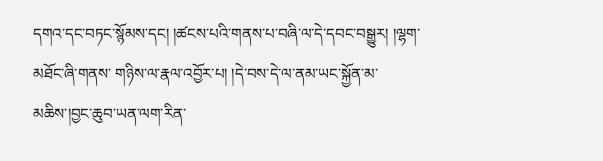དགའ་དང་བཏང་སྙོམས་དང། །ཚངས་པའི་གནས་པ་བཞི་ལ་དེ་དབང་བསྒྱུར། །ལྷག་མཐོང་ཞི་གནས་ གཉིས་ལ་རྣལ་འབྱོར་པ། །དེ་བས་དེ་ལ་ནམ་ཡང་སྐྱོན་མ་མཆིས་།བྱང་ཆུབ་ཡན་ལག་རིན་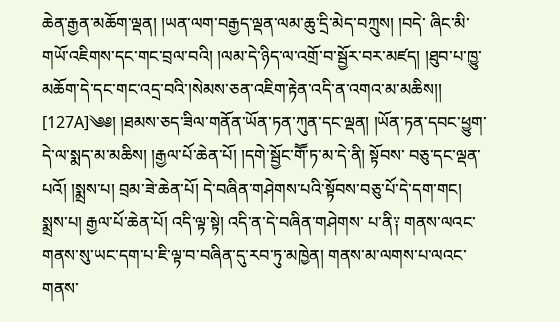ཆེན་རྒྱན་མཆོག་ལྡན། །ཡན་ལག་བརྒྱད་ལྡན་ལམ་ཆུ་དྲི་མེད་བཀྲུས། །བདེ་ ཞིང་མི་གཡོ་འཇིགས་དང་གང་བྲལ་བའི། །ལམ་དེ་ཉིད་ལ་འགྲོ་བ་སྦྱོར་བར་མཛད། །ཐུབ་པ་ཁྱུ་མཆོག་དེ་དང་གང་འདྲ་བའི་།སེམས་ཅན་འཇིག་རྟེན་འདི་ན་འགའ་མ་མཆིས།། [127A]༄༅། །ཐམས་ཅད་ཟིལ་གནོན་ཡོན་ཏན་ཀུན་དང་ལྡན། །ཡོན་ཏན་དབང་ཕྱུག་དེ་ལ་སྨད་མ་མཆིས། །རྒྱལ་པོ་ཆེན་པོ། །དགེ་སྦྱོང་གཽ་ཏ་མ་དེ་ནི། སྟོབས་ བཅུ་དང་ལྡན་པའོ། །སྨྲས་པ། བྲམ་ཟེ་ཆེན་པོ། དེ་བཞིན་གཤེགས་པའི་སྟོབས་བཅུ་པོ་དེ་དག་གང། སྨྲས་པ། རྒྱལ་པོ་ཆེན་པོ། འདི་ལྟ་སྟེ། འདི་ན་དེ་བཞིན་གཤེགས་ པ་ནི༑ གནས་ལའང་གནས་སུ་ཡང་དག་པ་ཇི་ལྟ་བ་བཞིན་དུ་རབ་ཏུ་མཁྱེན། གནས་མ་ལགས་པ་ལའང་གནས་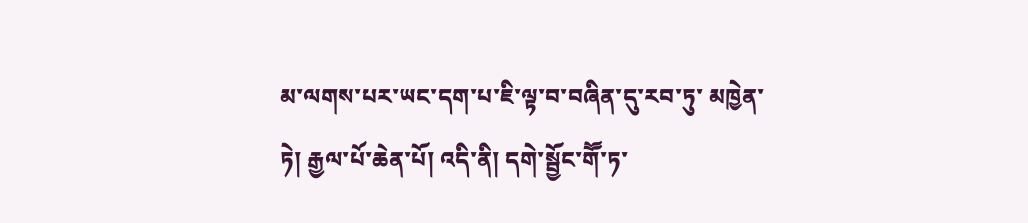མ་ལགས་པར་ཡང་དག་པ་ཇི་ལྟ་བ་བཞིན་དུ་རབ་ཏུ་ མཁྱེན་ཏེ། རྒྱལ་པོ་ཆེན་པོ། འདི་ནི། དགེ་སྦྱོང་གཽ་ཏ་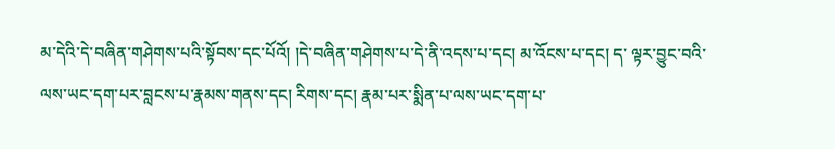མ་དེའི་དེ་བཞིན་གཤེགས་པའི་སྟོབས་དང་པོའོ། །དེ་བཞིན་གཤེགས་པ་དེ་ནི་འདས་པ་དང། མ་འོངས་པ་དང། ད་ ལྟར་བྱུང་བའི་ལས་ཡང་དག་པར་བླངས་པ་རྣམས་གནས་དང། རིགས་དང། རྣམ་པར་སྨིན་པ་ལས་ཡང་དག་པ་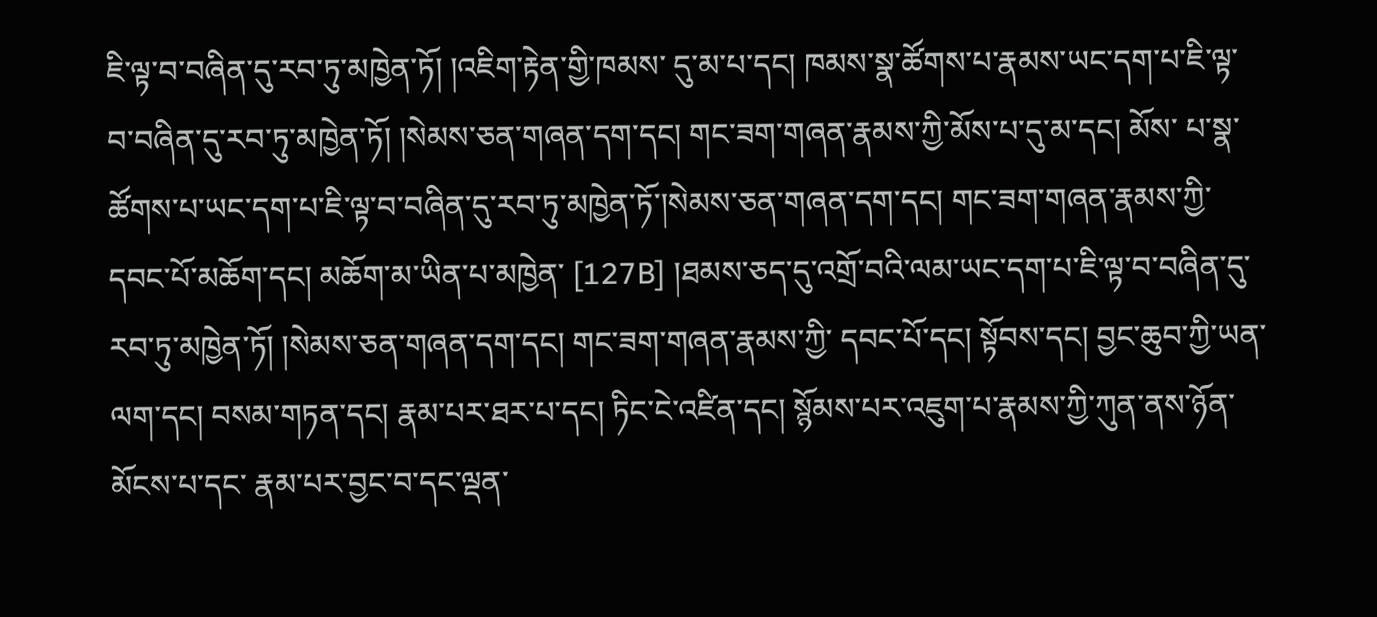ཇི་ལྟ་བ་བཞིན་དུ་རབ་ཏུ་མཁྱེན་ཏོ། །འཇིག་རྟེན་གྱི་ཁམས་ དུ་མ་པ་དང། ཁམས་སྣ་ཚོགས་པ་རྣམས་ཡང་དག་པ་ཇི་ལྟ་བ་བཞིན་དུ་རབ་ཏུ་མཁྱེན་ཏོ། །སེམས་ཅན་གཞན་དག་དང། གང་ཟག་གཞན་རྣམས་ཀྱི་མོས་པ་དུ་མ་དང། མོས་ པ་སྣ་ཚོགས་པ་ཡང་དག་པ་ཇི་ལྟ་བ་བཞིན་དུ་རབ་ཏུ་མཁྱེན་ཏོ་།སེམས་ཅན་གཞན་དག་དང། གང་ཟག་གཞན་རྣམས་ཀྱི་དབང་པོ་མཆོག་དང། མཆོག་མ་ཡིན་པ་མཁྱེན་ [127B] །ཐམས་ཅད་དུ་འགྲོ་བའི་ལམ་ཡང་དག་པ་ཇི་ལྟ་བ་བཞིན་དུ་རབ་ཏུ་མཁྱེན་ཏོ། །སེམས་ཅན་གཞན་དག་དང། གང་ཟག་གཞན་རྣམས་ཀྱི་ དབང་པོ་དང། སྟོབས་དང། བྱང་ཆུབ་ཀྱི་ཡན་ལག་དང། བསམ་གཏན་དང། རྣམ་པར་ཐར་པ་དང། ཏིང་ངེ་འཛིན་དང། སྙོམས་པར་འཇུག་པ་རྣམས་ཀྱི་ཀུན་ནས་ཉོན་མོངས་པ་དང་ རྣམ་པར་བྱང་བ་དང་ལྡན་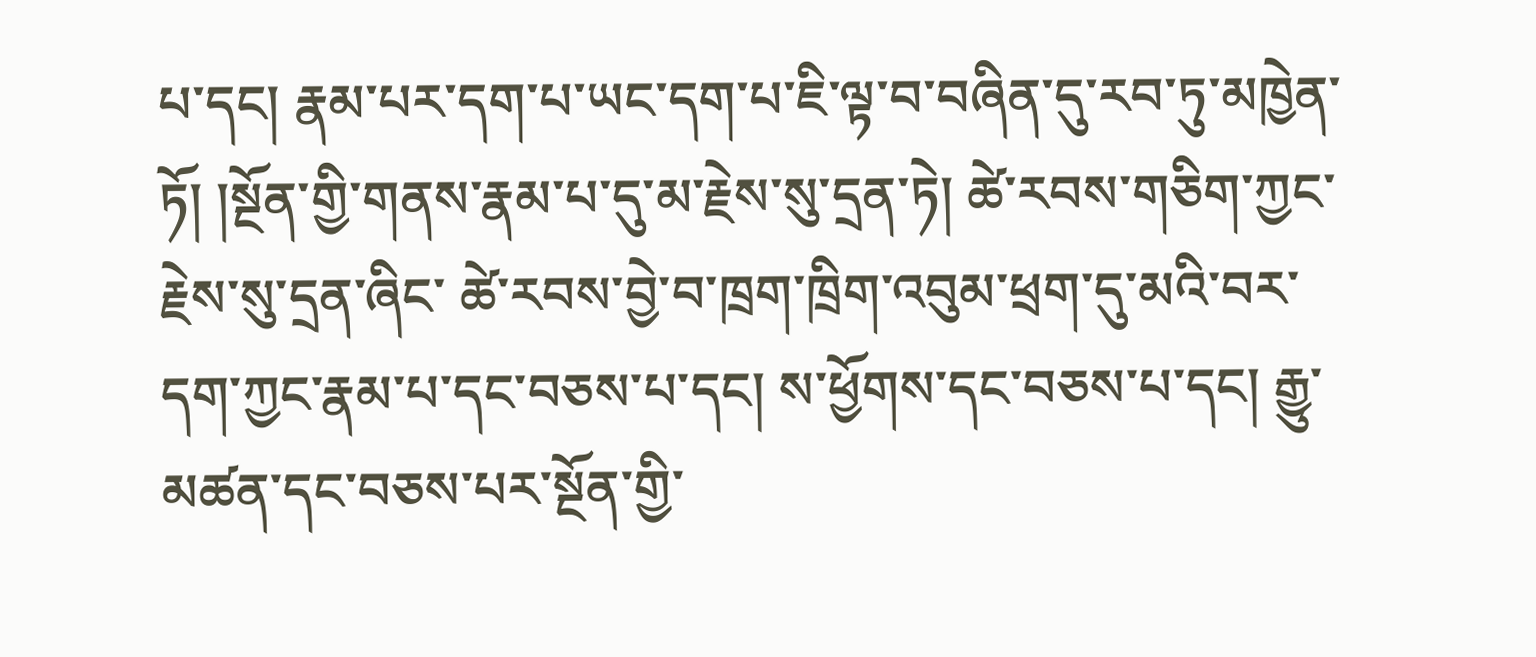པ་དང། རྣམ་པར་དག་པ་ཡང་དག་པ་ཇི་ལྟ་བ་བཞིན་དུ་རབ་ཏུ་མཁྱེན་ཏོ། །སྔོན་གྱི་གནས་རྣམ་པ་དུ་མ་རྗེས་སུ་དྲན་ཏེ། ཚེ་རབས་གཅིག་ཀྱང་རྗེས་སུ་དྲན་ཞིང་ ཚེ་རབས་བྱེ་བ་ཁྲག་ཁྲིག་འབུམ་ཕྲག་དུ་མའི་བར་དག་ཀྱང་རྣམ་པ་དང་བཅས་པ་དང། ས་ཕྱོགས་དང་བཅས་པ་དང། རྒྱུ་མཚན་དང་བཅས་པར་སྔོན་གྱི་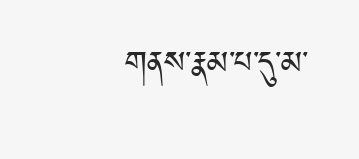གནས་རྣམ་པ་དུ་མ་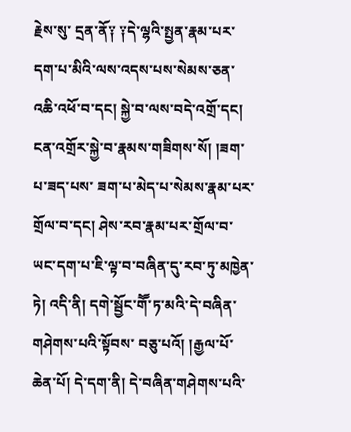རྗེས་སུ་ དྲན་ནོ༑ ༑དེ་ལྷའི་སྤྱན་རྣམ་པར་དག་པ་མིའི་ལས་འདས་པས་སེམས་ཅན་འཆི་འཕོ་བ་དང། སྐྱེ་བ་ལས་བདེ་འགྲོ་དང། ངན་འགྲོར་སྐྱེ་བ་རྣམས་གཟིགས་སོ། །ཟག་པ་ཟད་པས་ ཟག་པ་མེད་པ་སེམས་རྣམ་པར་གྲོལ་བ་དང། ཤེས་རབ་རྣམ་པར་གྲོལ་བ་ཡང་དག་པ་ཇི་ལྟ་བ་བཞིན་དུ་རབ་ཏུ་མཁྱེན་ཏེ། འདི་ནི། དགེ་སྦྱོང་གཽ་ཏ་མའི་དེ་བཞིན་གཤེགས་པའི་སྟོབས་ བཅུ་པའོ། །རྒྱལ་པོ་ཆེན་པོ། དེ་དག་ནི། དེ་བཞིན་གཤེགས་པའི་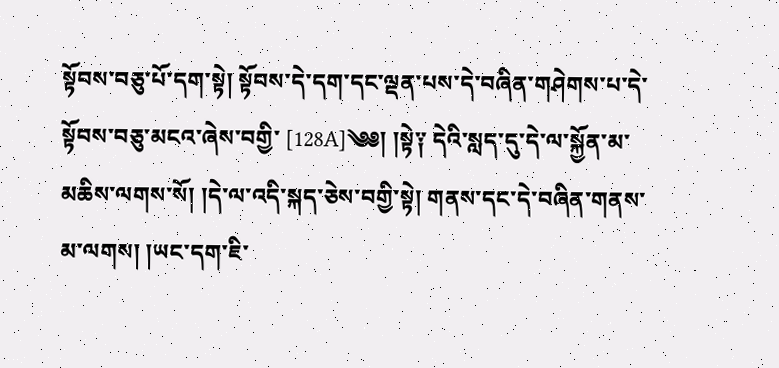སྟོབས་བཅུ་པོ་དག་སྟེ། སྟོབས་དེ་དག་དང་ལྡན་པས་དེ་བཞིན་གཤེགས་པ་དེ་སྟོབས་བཅུ་མངའ་ཞེས་བགྱི་ [128A]༄༅། །སྟེ༑ དེའི་སླད་དུ་དེ་ལ་སྐྱོན་མ་མཆིས་ལགས་སོ། །དེ་ལ་འདི་སྐད་ཅེས་བགྱི་སྟེ། གནས་དང་དེ་བཞིན་གནས་མ་ལགས། །ཡང་དག་ཇི་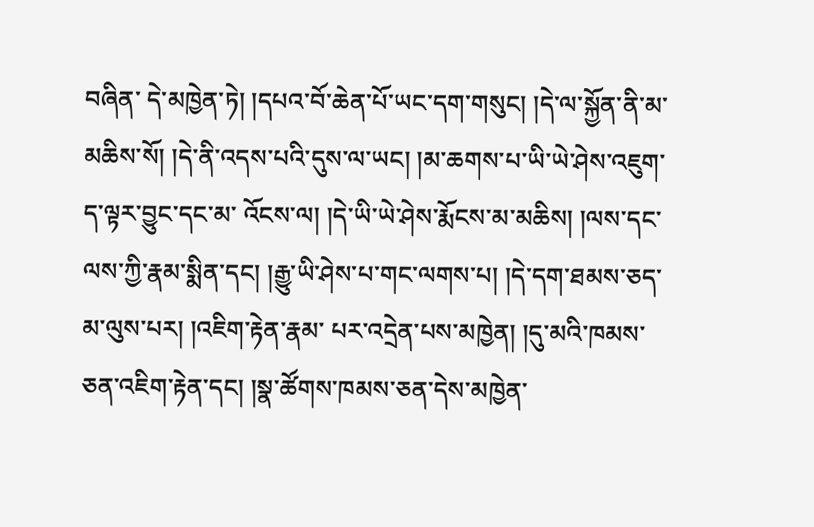བཞིན་ དེ་མཁྱེན་ཏེ། །དཔའ་བོ་ཆེན་པོ་ཡང་དག་གསུང། །དེ་ལ་སྐྱོན་ནི་མ་མཆིས་སོ། །དེ་ནི་འདས་པའི་དུས་ལ་ཡང། །མ་ཆགས་པ་ཡི་ཡེ་ཤེས་འཇུག་ད་ལྟར་བྱུང་དང་མ་ འོངས་ལ། །དེ་ཡི་ཡེ་ཤེས་རྨོངས་མ་མཆིས། །ལས་དང་ལས་ཀྱི་རྣམ་སྨིན་དང། །རྒྱུ་ཡི་ཤེས་པ་གང་ལགས་པ། །དེ་དག་ཐམས་ཅད་མ་ལུས་པར། །འཇིག་རྟེན་རྣམ་ པར་འདྲེན་པས་མཁྱེན། །དུ་མའི་ཁམས་ཅན་འཇིག་རྟེན་དང། །སྣ་ཚོགས་ཁམས་ཅན་དེས་མཁྱེན་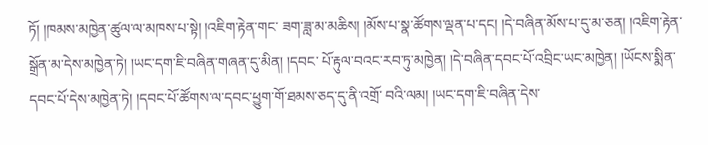ཏོ། །ཁམས་མཁྱེན་ཚུལ་ལ་མཁས་པ་སྟེ། །འཇིག་རྟེན་གང་ ཟག་ཟླ་མ་མཆིས། །མོས་པ་སྣ་ཚོགས་ལྡན་པ་དང། །དེ་བཞིན་མོས་པ་དུ་མ་ཅན། །འཇིག་རྟེན་སྒྲོན་མ་དེས་མཁྱེན་ཏེ། །ཡང་དག་ཇི་བཞིན་གཞན་དུ་མིན། །དབང་ པོ་རྟུལ་བའང་རབ་ཏུ་མཁྱེན། །དེ་བཞིན་དབང་པོ་འབྲིང་ཡང་མཁྱེན། །ཡོངས་སྨིན་དབང་པོ་དེས་མཁྱེན་ཏེ། །དབང་པོ་ཚོགས་ལ་དབང་ཕྱུག་གོ་ཐམས་ཅད་དུ་ནི་འགྲོ་ བའི་ལམ། །ཡང་དག་ཇི་བཞིན་དེས་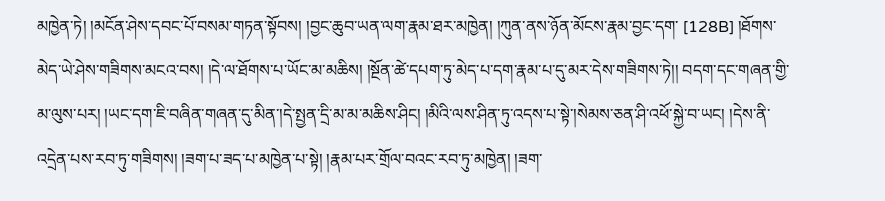མཁྱེན་ཏེ། །མངོན་ཤེས་དབང་པོ་བསམ་གཏན་སྟོབས། །བྱང་ཆུབ་ཡན་ལག་རྣམ་ཐར་མཁྱེན། །ཀུན་ནས་ཉོན་མོངས་རྣམ་བྱང་དག་ [128B] །ཐོགས་མེད་ཡེ་ཤེས་གཟིགས་མངའ་བས། །དེ་ལ་ཐོགས་པ་ཡོང་མ་མཆིས། །སྔོན་ཚེ་དཔག་ཏུ་མེད་པ་དག་རྣམ་པ་དུ་མར་དེས་གཟིགས་ཏེ།། བདག་དང་གཞན་གྱི་མ་ལུས་པར། །ཡང་དག་ཇི་བཞིན་གཞན་དུ་མིན་།དེ་སྤྱན་དྲི་མ་མ་མཆིས་ཤིང། །མིའི་ལས་ཤིན་ཏུ་འདས་པ་སྟེ་།སེམས་ཅན་ཤི་འཕོ་སྐྱེ་བ་ཡང། །དེས་ནི་ འདྲེན་པས་རབ་ཏུ་གཟིགས། །ཟག་པ་ཟད་པ་མཁྱེན་པ་སྟེ། །རྣམ་པར་གྲོལ་བའང་རབ་ཏུ་མཁྱེན། །ཟག་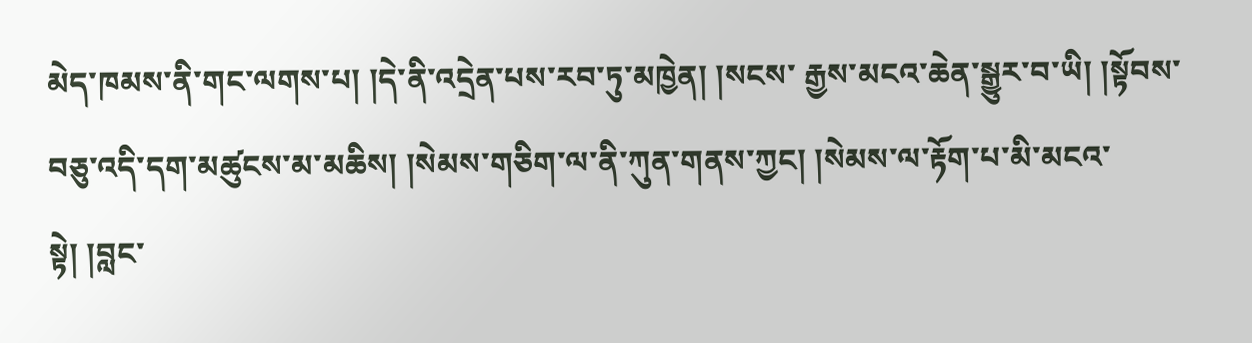མེད་ཁམས་ནི་གང་ལགས་པ། །དེ་ནི་འདྲེན་པས་རབ་ཏུ་མཁྱེན། །སངས་ རྒྱས་མངའ་ཆེན་སྒྱུར་བ་ཡི། །སྟོབས་བཅུ་འདི་དག་མཚུངས་མ་མཆིས། །སེམས་གཅིག་ལ་ནི་ཀུན་གནས་ཀྱང། །སེམས་ལ་རྟོག་པ་མི་མངའ་སྟེ། །བླང་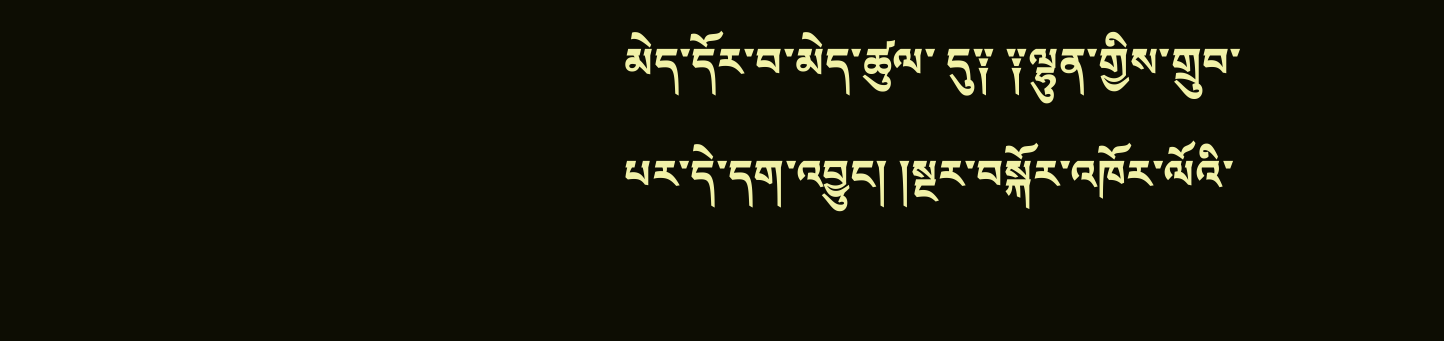མེད་དོར་བ་མེད་ཚུལ་ དུ༑ ༑ལྷུན་གྱིས་གྲུབ་པར་དེ་དག་འབྱུང། །སྔར་བསྐོར་འཁོར་ལོའི་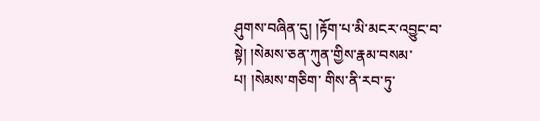ཤུགས་བཞིན་དུ། །རྟོག་པ་མི་མངར་འབྱུང་བ་སྟེ། །སེམས་ཅན་ཀུན་གྱིས་རྣམ་བསམ་པ། །སེམས་གཅིག་ གིས་ནི་རབ་ཏུ་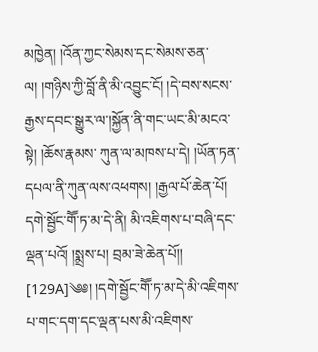མཁྱེན། །འོན་ཀྱང་སེམས་དང་སེམས་ཅན་ལ། །གཉིས་ཀྱི་བློ་ནི་མི་འབྱུང་ངོ། །དེ་བས་སངས་རྒྱས་དབང་སྒྱུར་ལ་།སྐྱོན་ནི་གང་ཡང་མི་མངའ་སྟེ། །ཆོས་རྣམས་ ཀུན་ལ་མཁས་པ་དེ། །ཡོན་ཏན་དཔལ་ནི་ཀུན་ལས་འཕགས། །རྒྱལ་པོ་ཆེན་པོ། དགེ་སྦྱོང་གཽ་ཏ་མ་དེ་ནི། མི་འཇིགས་པ་བཞི་དང་ལྡན་པའོ། །སྨྲས་པ། བྲམ་ཟེ་ཆེན་པོ།། [129A]༄༅། །དགེ་སྦྱོང་གཽ་ཏ་མ་དེ་མི་འཇིགས་པ་གང་དག་དང་ལྡན་པས་མི་འཇིགས་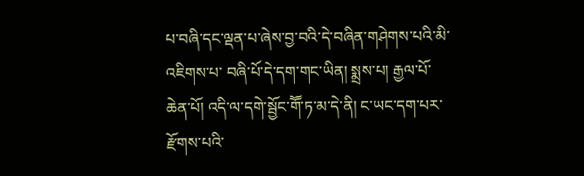པ་བཞི་དང་ལྡན་པ་ཞེས་བྱ་བའི་དེ་བཞིན་གཤེགས་པའི་མི་འཇིགས་པ་ བཞི་པོ་དེ་དག་གང་ཡིན། སྨྲས་པ། རྒྱལ་པོ་ཆེན་པོ། འདི་ལ་དགེ་སྦྱོང་གཽ་ཏ་མ་དེ་ནི། ང་ཡང་དག་པར་རྫོགས་པའི་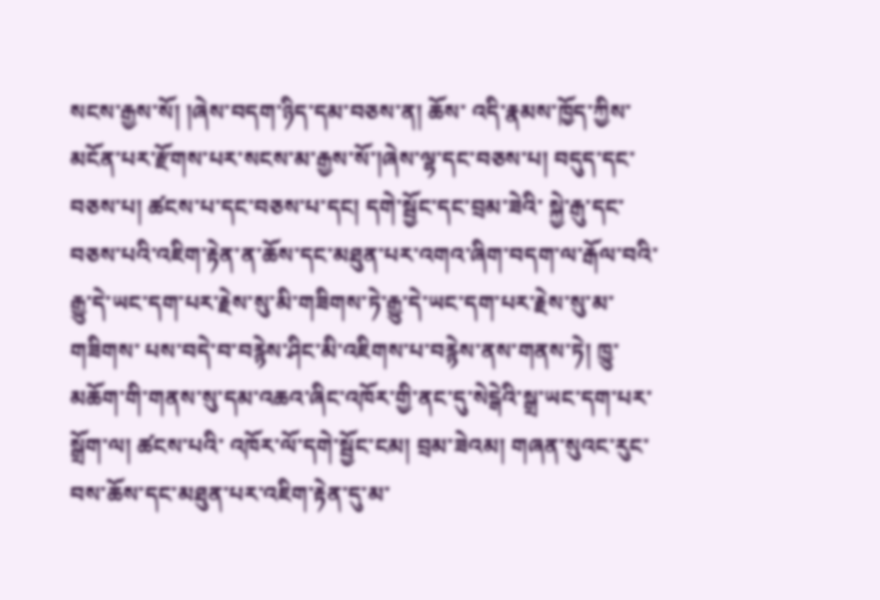སངས་རྒྱས་སོ། །ཞེས་བདག་ཉིད་དམ་བཅས་ན། ཆོས་ འདི་རྣམས་ཁྱོད་ཀྱིས་མངོན་པར་རྫོགས་པར་སངས་མ་རྒྱས་སོ་།ཞེས་ལྷ་དང་བཅས་པ། བདུད་དང་བཅས་པ། ཚངས་པ་དང་བཅས་པ་དང། དགེ་སྦྱོང་དང་བྲམ་ཟེའི་ སྐྱེ་རྒུ་དང་བཅས་པའི་འཇིག་རྟེན་ན་ཆོས་དང་མཐུན་པར་འགའ་ཞིག་བདག་ལ་རྒོལ་བའི་རྒྱུ་དེ་ཡང་དག་པར་རྗེས་སུ་མི་གཟིགས་ཏེ་རྒྱུ་དེ་ཡང་དག་པར་རྗེས་སུ་མ་གཟིགས་ པས་བདེ་བ་བརྙེས་ཤིང་མི་འཇིགས་པ་བརྙེས་ནས་གནས་ཏེ། ཁྱུ་མཆོག་གི་གནས་སུ་དམ་འཆའ་ཞིང་འཁོར་གྱི་ནང་དུ་སེངྒེའི་སྒྲ་ཡང་དག་པར་སྒྲོག་ལ། ཚངས་པའི་ འཁོར་ལོ་དགེ་སྦྱོང་ངམ། བྲམ་ཟེའམ། གཞན་སུའང་རུང་བས་ཆོས་དང་མཐུན་པར་འཇིག་རྟེན་དུ་མ་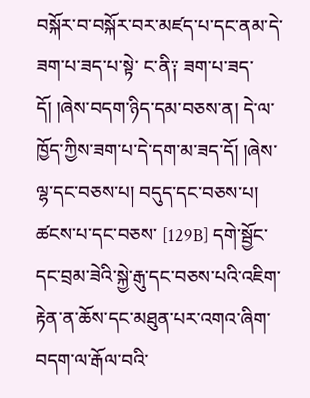བསྐོར་བ་བསྐོར་བར་མཛད་པ་དང་ནམ་དེ་ཟག་པ་ཟད་པ་སྟེ་ ང་ནི༑ ཟག་པ་ཟད་དོ། །ཞེས་བདག་ཉིད་དམ་བཅས་ན། དེ་ལ་ཁྱོད་ཀྱིས་ཟག་པ་དེ་དག་མ་ཟད་དོ། །ཞེས་ལྷ་དང་བཅས་པ། བདུད་དང་བཅས་པ། ཚངས་པ་དང་བཅས་ [129B] དགེ་སྦྱོང་དང་བྲམ་ཟེའི་སྐྱེ་རྒུ་དང་བཅས་པའི་འཇིག་རྟེན་ན་ཆོས་དང་མཐུན་པར་འགའ་ཞིག་བདག་ལ་རྒོལ་བའི་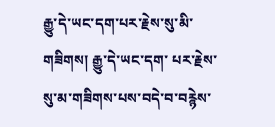རྒྱུ་དེ་ཡང་དག་པར་རྗེས་སུ་མི་གཟིགས། རྒྱུ་དེ་ཡང་དག་ པར་རྗེས་སུ་མ་གཟིགས་པས་བདེ་བ་བརྙེས་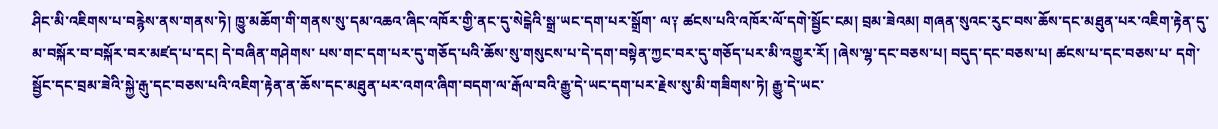ཤིང་མི་འཇིགས་པ་བརྙེས་ནས་གནས་ཏེ། ཁྱུ་མཆོག་གི་གནས་སུ་དམ་འཆའ་ཞིང་འཁོར་གྱི་ནང་དུ་སེངྒེའི་སྒྲ་ཡང་དག་པར་སྒྲོག་ ལ༑ ཚངས་པའི་འཁོར་ལོ་དགེ་སྦྱོང་ངམ། བྲམ་ཟེའམ། གཞན་སུའང་རུང་བས་ཆོས་དང་མཐུན་པར་འཇིག་རྟེན་དུ་མ་བསྐོར་བ་བསྐོར་བར་མཛད་པ་དང། དེ་བཞིན་གཤེགས་ པས་གང་དག་པར་དུ་གཅོད་པའི་ཆོས་སུ་གསུངས་པ་དེ་དག་བསྟེན་ཀྱང་བར་དུ་གཅོད་པར་མི་འགྱུར་རོ། །ཞེས་ལྷ་དང་བཅས་པ། བདུད་དང་བཅས་པ། ཚངས་པ་དང་བཅས་པ་ དགེ་སྦྱོང་དང་བྲམ་ཟེའི་སྐྱེ་རྒུ་དང་བཅས་པའི་འཇིག་རྟེན་ན་ཆོས་དང་མཐུན་པར་འགའ་ཞིག་བདག་ལ་རྒོལ་བའི་རྒྱུ་དེ་ཡང་དག་པར་རྗེས་སུ་མི་གཟིགས་ཏེ། རྒྱུ་དེ་ཡང་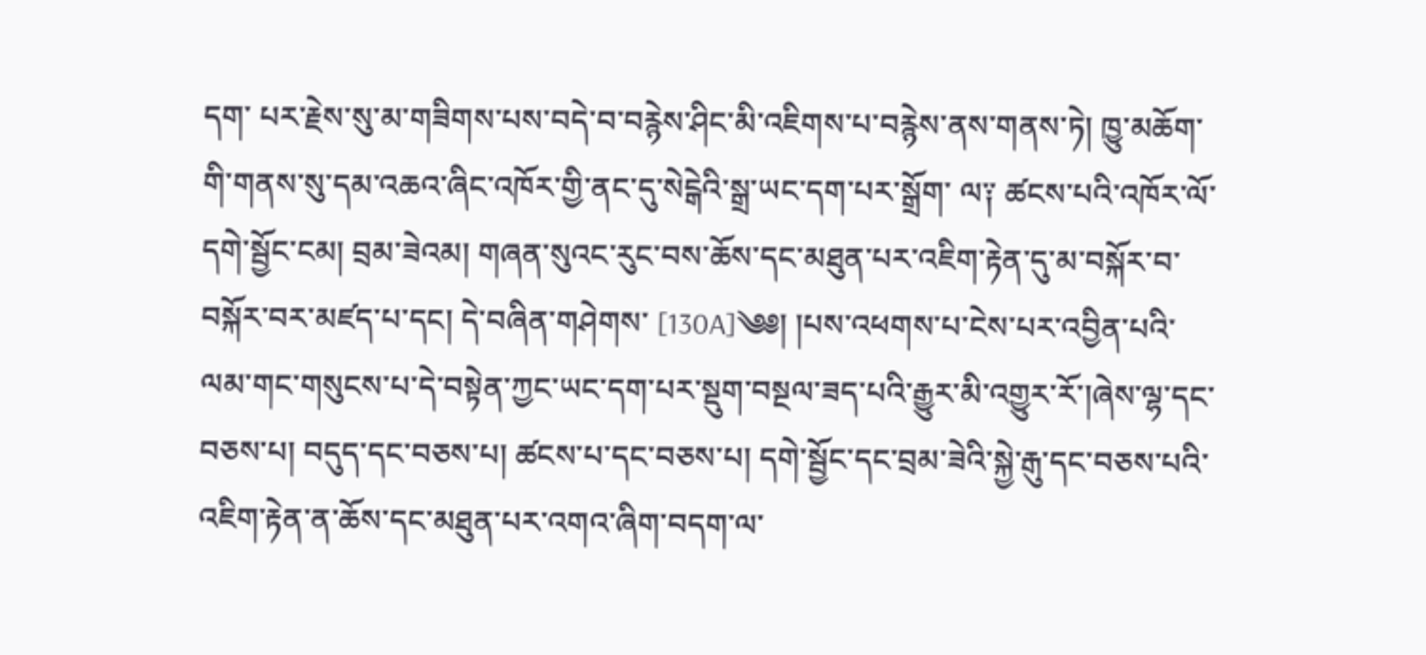དག་ པར་རྗེས་སུ་མ་གཟིགས་པས་བདེ་བ་བརྙེས་ཤིང་མི་འཇིགས་པ་བརྙེས་ནས་གནས་ཏེ། ཁྱུ་མཆོག་གི་གནས་སུ་དམ་འཆའ་ཞིང་འཁོར་གྱི་ནང་དུ་སེངྒེའི་སྒྲ་ཡང་དག་པར་སྒྲོག་ ལ༑ ཚངས་པའི་འཁོར་ལོ་དགེ་སྦྱོང་ངམ། བྲམ་ཟེའམ། གཞན་སུའང་རུང་བས་ཆོས་དང་མཐུན་པར་འཇིག་རྟེན་དུ་མ་བསྐོར་བ་བསྐོར་བར་མཛད་པ་དང། དེ་བཞིན་གཤེགས་ [130A]༄༅། །པས་འཕགས་པ་ངེས་པར་འབྱིན་པའི་ལམ་གང་གསུངས་པ་དེ་བསྟེན་ཀྱང་ཡང་དག་པར་སྡུག་བསྔལ་ཟད་པའི་རྒྱུར་མི་འགྱུར་རོ་།ཞེས་ལྷ་དང་ བཅས་པ། བདུད་དང་བཅས་པ། ཚངས་པ་དང་བཅས་པ། དགེ་སྦྱོང་དང་བྲམ་ཟེའི་སྐྱེ་རྒུ་དང་བཅས་པའི་འཇིག་རྟེན་ན་ཆོས་དང་མཐུན་པར་འགའ་ཞིག་བདག་ལ་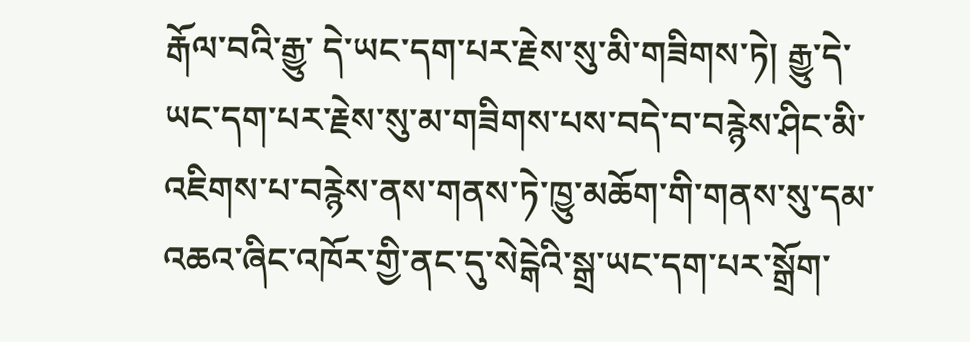རྒོལ་བའི་རྒྱུ་ དེ་ཡང་དག་པར་རྗེས་སུ་མི་གཟིགས་ཏེ། རྒྱུ་དེ་ཡང་དག་པར་རྗེས་སུ་མ་གཟིགས་པས་བདེ་བ་བརྙེས་ཤིང་མི་འཇིགས་པ་བརྙེས་ནས་གནས་ཏེ་ཁྱུ་མཆོག་གི་གནས་སུ་དམ་ འཆའ་ཞིང་འཁོར་གྱི་ནང་དུ་སེངྒེའི་སྒྲ་ཡང་དག་པར་སྒྲོག་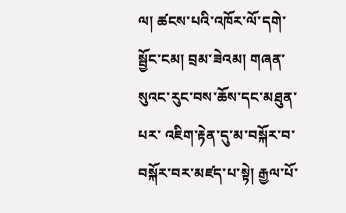ལ། ཚངས་པའི་འཁོར་ལོ་དགེ་སྦྱོང་ངམ། བྲམ་ཟེའམ། གཞན་སུའང་རུང་བས་ཆོས་དང་མཐུན་པར་ འཇིག་རྟེན་དུ་མ་བསྐོར་བ་བསྐོར་བར་མཛད་པ་སྟེ། རྒྱལ་པོ་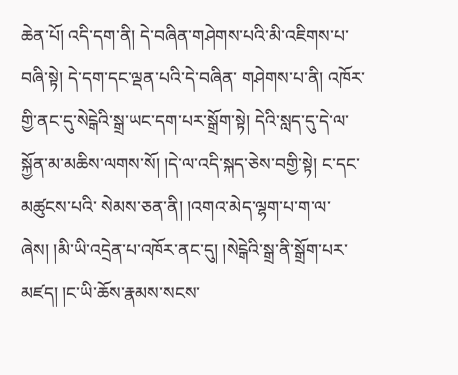ཆེན་པོ། འདི་དག་ནི། དེ་བཞིན་གཤེགས་པའི་མི་འཇིགས་པ་བཞི་སྟེ། དེ་དག་དང་ལྡན་པའི་དེ་བཞིན་ གཤེགས་པ་ནི། འཁོར་གྱི་ནང་དུ་སེངྒེའི་སྒྲ་ཡང་དག་པར་སྒྲོག་སྟེ། དེའི་སླད་དུ་དེ་ལ་སྐྱོན་མ་མཆིས་ལགས་སོ། །དེ་ལ་འདི་སྐད་ཅེས་བགྱི་སྟེ། ང་དང་མཚུངས་པའི་ སེམས་ཅན་ནི། །འགའ་མེད་ལྷག་པ་ག་ལ་ཞེས། །མི་ཡི་འདྲེན་པ་འཁོར་ནང་དུ། །སེངྒེའི་སྒྲ་ནི་སྒྲོག་པར་མཛད། །ང་ཡི་ཆོས་རྣམས་སངས་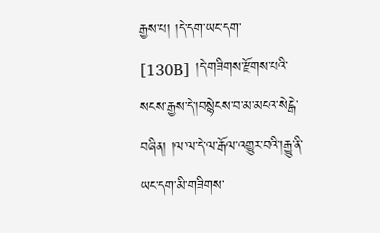རྒྱས་པ། །དེ་དག་ཡང་དག་ [130B] །དེ་གཟིགས་རྫོགས་པའི་སངས་རྒྱས་དེ་།བསྙེངས་བ་མ་མངའ་སེངྒེ་བཞིན། །ལ་ལ་དེ་ལ་རྒོལ་འགྱུར་བའི་།རྒྱུ་ནི་ཡང་དག་མི་གཟིགས་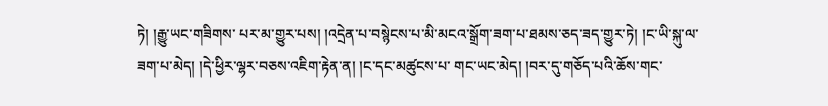ཏེ། །རྒྱུ་ཡང་གཟིགས་ པར་མ་གྱུར་པས། །འདྲེན་པ་བསྙེངས་པ་མི་མངའ་སྒྲོག་ཟག་པ་ཐམས་ཅད་ཟད་གྱུར་ཏེ། །ང་ཡི་སྐུ་ལ་ཟག་པ་མེད། །དེ་ཕྱིར་ལྷར་བཅས་འཇིག་རྟེན་ན། །ང་དང་མཚུངས་པ་ གང་ཡང་མེད། །བར་དུ་གཅོད་པའི་ཆོས་གང་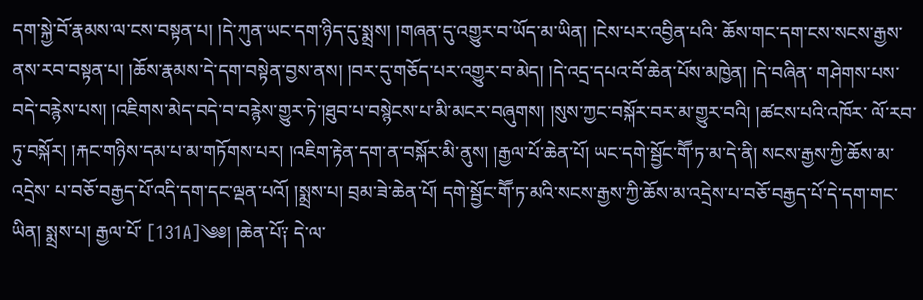དག་སྐྱེ་བོ་རྣམས་ལ་ངས་བསྟན་པ། །དེ་ཀུན་ཡང་དག་ཉིད་དུ་སྨྲས། །གཞན་དུ་འགྱུར་བ་ཡོད་མ་ཡིན། །ངེས་པར་འབྱིན་པའི་ ཆོས་གང་དག་ངས་སངས་རྒྱས་ནས་རབ་བསྟན་པ། །ཆོས་རྣམས་དེ་དག་བསྟེན་བྱས་ནས། །བར་དུ་གཅོད་པར་འགྱུར་བ་མེད། །དེ་འདྲ་དཔའ་བོ་ཆེན་པོས་མཁྱེན། །དེ་བཞིན་ གཤེགས་པས་བདེ་བརྙེས་པས། །འཇིགས་མེད་བདེ་བ་བརྙེས་གྱུར་ཏེ་།ཐུབ་པ་བསྙེངས་པ་མི་མངར་བཞུགས། །སུས་ཀྱང་བསྐོར་བར་མ་གྱུར་བའི། །ཚངས་པའི་འཁོར་ ལོ་རབ་ཏུ་བསྐོར། །རྐང་གཉིས་དམ་པ་མ་གཏོགས་པར། །འཇིག་རྟེན་དག་ན་བསྐོར་མི་ནུས། །རྒྱལ་པོ་ཆེན་པོ། ཡང་དགེ་སྦྱོང་གཽ་ཏ་མ་དེ་ནི། སངས་རྒྱས་ཀྱི་ཆོས་མ་འདྲེས་ པ་བཅོ་བརྒྱད་པོ་འདི་དག་དང་ལྡན་པའོ། །སྨྲས་པ། བྲམ་ཟེ་ཆེན་པོ། དགེ་སྦྱོང་གཽ་ཏ་མའི་སངས་རྒྱས་ཀྱི་ཆོས་མ་འདྲེས་པ་བཅོ་བརྒྱད་པོ་དེ་དག་གང་ཡིན། སྨྲས་པ། རྒྱལ་པོ་ [131A]༄༅། །ཆེན་པོ༑ དེ་ལ་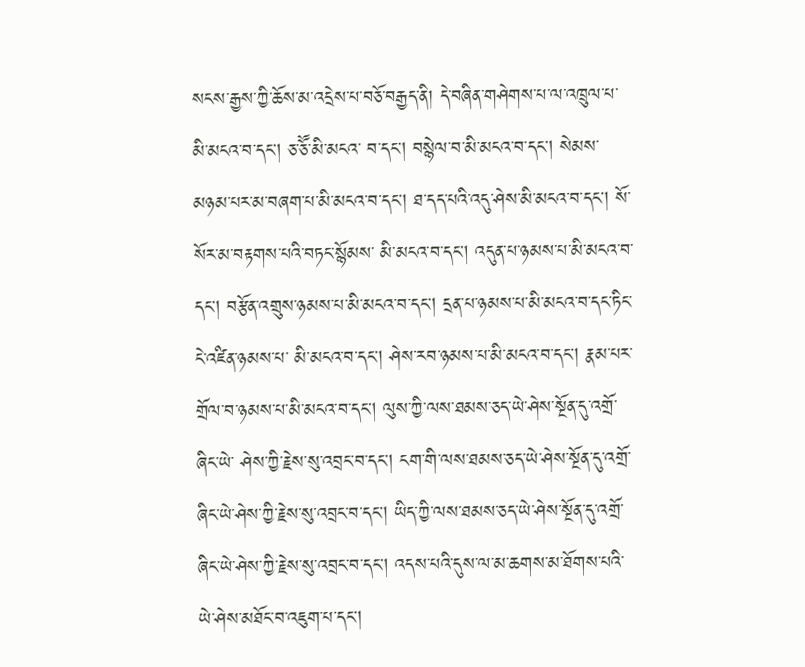སངས་རྒྱས་ཀྱི་ཆོས་མ་འདྲེས་པ་བཅོ་བརྒྱད་ནི། དེ་བཞིན་གཤེགས་པ་ལ་འཁྲུལ་པ་མི་མངའ་བ་དང། ཅ་ཅཽ་མི་མངའ་ བ་དང། བསྙེལ་བ་མི་མངའ་བ་དང། སེམས་མཉམ་པར་མ་བཞག་པ་མི་མངའ་བ་དང། ཐ་དད་པའི་འདུ་ཤེས་མི་མངའ་བ་དང། སོ་སོར་མ་བརྟགས་པའི་བཏང་སྙོམས་ མི་མངའ་བ་དང། འདུན་པ་ཉམས་པ་མི་མངའ་བ་དང། བརྩོན་འགྲུས་ཉམས་པ་མི་མངའ་བ་དང། དྲན་པ་ཉམས་པ་མི་མངའ་བ་དང་ཏིང་ངེ་འཛིན་ཉམས་པ་ མི་མངའ་བ་དང། ཤེས་རབ་ཉམས་པ་མི་མངའ་བ་དང། རྣམ་པར་གྲོལ་བ་ཉམས་པ་མི་མངའ་བ་དང། ལུས་ཀྱི་ལས་ཐམས་ཅད་ཡེ་ཤེས་སྔོན་དུ་འགྲོ་ཞིང་ཡེ་ ཤེས་ཀྱི་རྗེས་སུ་འབྲང་བ་དང། ངག་གི་ལས་ཐམས་ཅད་ཡེ་ཤེས་སྔོན་དུ་འགྲོ་ཞིང་ཡེ་ཤེས་ཀྱི་རྗེས་སུ་འབྲང་བ་དང། ཡིད་ཀྱི་ལས་ཐམས་ཅད་ཡེ་ཤེས་སྔོན་དུ་འགྲོ་ ཞིང་ཡེ་ཤེས་ཀྱི་རྗེས་སུ་འབྲང་བ་དང། འདས་པའི་དུས་ལ་མ་ཆགས་མ་ཐོགས་པའི་ཡེ་ཤེས་མཐོང་བ་འཇུག་པ་དང།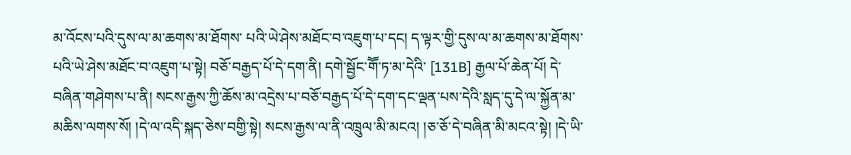མ་འོངས་པའི་དུས་ལ་མ་ཆགས་མ་ཐོགས་ པའི་ཡེ་ཤེས་མཐོང་བ་འཇུག་པ་དང། ད་ལྟར་གྱི་དུས་ལ་མ་ཆགས་མ་ཐོགས་པའི་ཡེ་ཤེས་མཐོང་བ་འཇུག་པ་སྟེ། བཅོ་བརྒྱད་པོ་དེ་དག་ནི། དགེ་སྦྱོང་གཽ་ཏ་མ་དེའི་ [131B] རྒྱལ་པོ་ཆེན་པོ། དེ་བཞིན་གཤེགས་པ་ནི། སངས་རྒྱས་ཀྱི་ཆོས་མ་འདྲེས་པ་བཅོ་བརྒྱད་པོ་དེ་དག་དང་ལྡན་པས་དེའི་སླད་དུ་དེ་ལ་སྐྱོན་མ་ མཆིས་ལགས་སོ། །དེ་ལ་འདི་སྐད་ཅེས་བགྱི་སྟེ། སངས་རྒྱས་ལ་ནི་འཁྲུལ་མི་མངའ། །ཅ་ཅོ་དེ་བཞིན་མི་མངའ་སྟེ། །དེ་ཡི་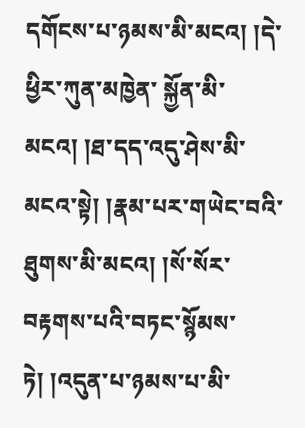དགོངས་པ་ཉམས་མི་མངའ། །དེ་ཕྱིར་ཀུན་མཁྱེན་ སྐྱོན་མི་མངའ། །ཐ་དད་འདུ་ཤེས་མི་མངའ་སྟེ། །རྣམ་པར་གཡེང་བའི་ཐུགས་མི་མངའ། །སོ་སོར་བརྟགས་པའི་བཏང་སྙོམས་ཏེ། །འདུན་པ་ཉམས་པ་མི་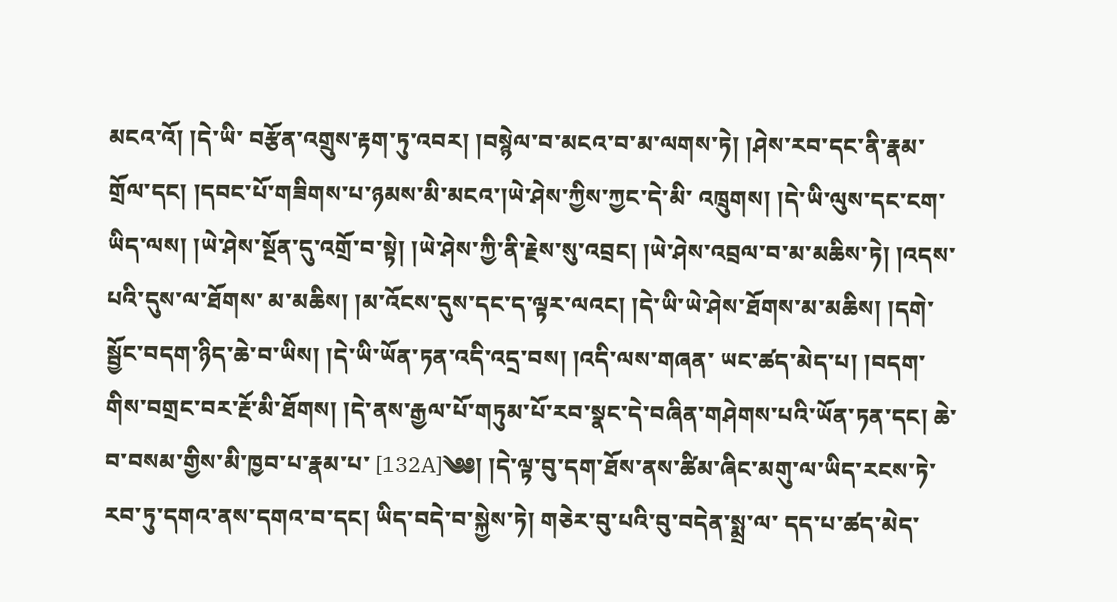མངའ་འོ། །དེ་ཡི་ བརྩོན་འགྲུས་རྟག་ཏུ་འབར། །བསྙེལ་བ་མངའ་བ་མ་ལགས་ཏེ། །ཤེས་རབ་དང་ནི་རྣམ་གྲོལ་དང། །དབང་པོ་གཟིགས་པ་ཉམས་མི་མངའ་།ཡེ་ཤེས་ཀྱིས་ཀྱང་དེ་མི་ འཁྲུགས། །དེ་ཡི་ལུས་དང་ངག་ཡིད་ལས། །ཡེ་ཤེས་སྔོན་དུ་འགྲོ་བ་སྟེ། །ཡེ་ཤེས་ཀྱི་ནི་རྗེས་སུ་འབྲང། །ཡེ་ཤེས་འབྲལ་བ་མ་མཆིས་ཏེ། །འདས་པའི་དུས་ལ་ཐོགས་ མ་མཆིས། །མ་འོངས་དུས་དང་ད་ལྟར་ལའང། །དེ་ཡི་ཡེ་ཤེས་ཐོགས་མ་མཆིས། །དགེ་སྦྱོང་བདག་ཉིད་ཆེ་བ་ཡིས། །དེ་ཡི་ཡོན་ཏན་འདི་འདྲ་བས། །འདི་ལས་གཞན་ ཡང་ཚད་མེད་པ། །བདག་གིས་བགྲང་བར་རྔོ་མི་ཐོགས། །དེ་ནས་རྒྱལ་པོ་གཏུམ་པོ་རབ་སྣང་དེ་བཞིན་གཤེགས་པའི་ཡོན་ཏན་དང། ཆེ་བ་བསམ་གྱིས་མི་ཁྱབ་པ་རྣམ་པ་ [132A]༄༅། །དེ་ལྟ་བུ་དག་ཐོས་ནས་ཚིམ་ཞིང་མགུ་ལ་ཡིད་རངས་ཏེ་རབ་ཏུ་དགའ་ནས་དགའ་བ་དང། ཡིད་བདེ་བ་སྐྱེས་ཏེ། གཅེར་བུ་པའི་བུ་བདེན་སྨྲ་ལ་ དད་པ་ཚད་མེད་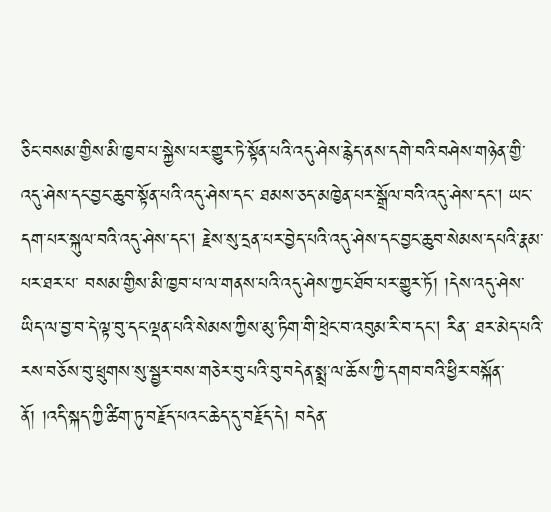ཅིང་བསམ་གྱིས་མི་ཁྱབ་པ་སྐྱེས་པར་གྱུར་ཏེ་སྟོན་པའི་འདུ་ཤེས་རྙེད་ནས་དགེ་བའི་བཤེས་གཉེན་གྱི་འདུ་ཤེས་དང་བྱང་ཆུབ་སྟོན་པའི་འདུ་ཤེས་དང་ ཐམས་ཅད་མཁྱེན་པར་སྒྲོལ་བའི་འདུ་ཤེས་དང། ཡང་དག་པར་སྐུལ་བའི་འདུ་ཤེས་དང། རྗེས་སུ་དྲན་པར་བྱེད་པའི་འདུ་ཤེས་དང་བྱང་ཆུབ་སེམས་དཔའི་རྣམ་པར་ཐར་པ་ བསམ་གྱིས་མི་ཁྱབ་པ་ལ་གནས་པའི་འདུ་ཤེས་ཀྱང་ཐོབ་པར་གྱུར་ཏོ། །དེས་འདུ་ཤེས་ཡིད་ལ་བྱ་བ་དེ་ལྟ་བུ་དང་ལྡན་པའི་སེམས་ཀྱིས་མུ་ཏིག་གི་ཕྲེང་བ་འབུམ་རི་བ་དང། རིན་ ཐར་མེད་པའི་རས་བཅོས་བུ་ཕྲུགས་སུ་སྦྱར་བས་གཅེར་བུ་པའི་བུ་བདེན་སྨྲ་ལ་ཆོས་ཀྱི་དགབ་བའི་ཕྱིར་བསྐོན་ནོ། །འདི་སྐད་ཀྱི་ཚིག་ཏུ་བརྗོད་པའང་ཆེད་དུ་བརྗོད་དེ། བདེན་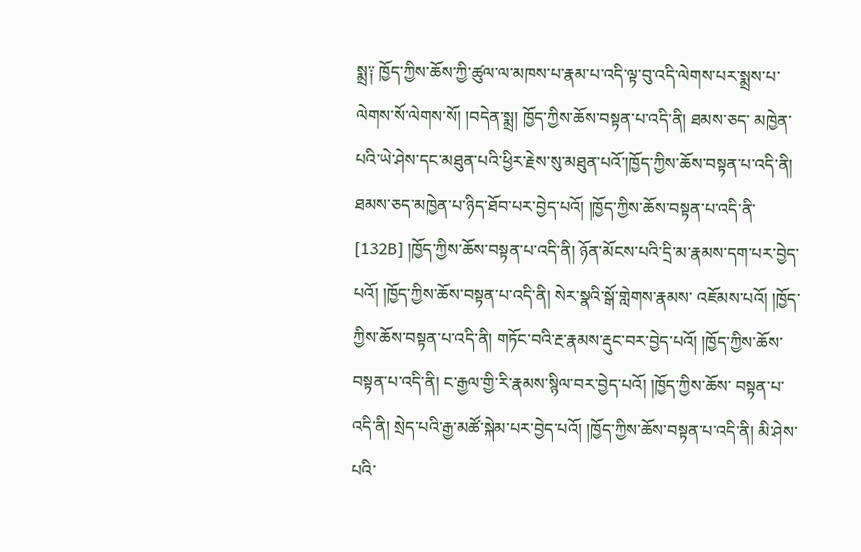སྨྲ༑ ཁྱོད་ཀྱིས་ཆོས་ཀྱི་ཚུལ་ལ་མཁས་པ་རྣམ་པ་འདི་ལྟ་བུ་འདི་ལེགས་པར་སྨྲས་པ་ལེགས་སོ་ལེགས་སོ། །བདེན་སྨྲ། ཁྱོད་ཀྱིས་ཆོས་བསྟན་པ་འདི་ནི། ཐམས་ཅད་ མཁྱེན་པའི་ཡེ་ཤེས་དང་མཐུན་པའི་ཕྱིར་རྗེས་སུ་མཐུན་པའོ་།ཁྱོད་ཀྱིས་ཆོས་བསྟན་པ་འདི་ནི། ཐམས་ཅད་མཁྱེན་པ་ཉིད་ཐོབ་པར་བྱེད་པའོ། །ཁྱོད་ཀྱིས་ཆོས་བསྟན་པ་འདི་ནི་ [132B] །ཁྱོད་ཀྱིས་ཆོས་བསྟན་པ་འདི་ནི། ཉོན་མོངས་པའི་དྲི་མ་རྣམས་དག་པར་བྱེད་པའོ། །ཁྱོད་ཀྱིས་ཆོས་བསྟན་པ་འདི་ནི། སེར་སྣའི་སྒོ་གླེགས་རྣམས་ འཇོམས་པའོ། །ཁྱོད་ཀྱིས་ཆོས་བསྟན་པ་འདི་ནི། གཏོང་བའི་རྔ་རྣམས་རྡུང་བར་བྱེད་པའོ། །ཁྱོད་ཀྱིས་ཆོས་བསྟན་པ་འདི་ནི། ང་རྒྱལ་གྱི་རི་རྣམས་སྙིལ་བར་བྱེད་པའོ། །ཁྱོད་ཀྱིས་ཆོས་ བསྟན་པ་འདི་ནི། སྲེད་པའི་རྒྱ་མཚོ་སྐེམ་པར་བྱེད་པའོ། །ཁྱོད་ཀྱིས་ཆོས་བསྟན་པ་འདི་ནི། མི་ཤེས་པའི་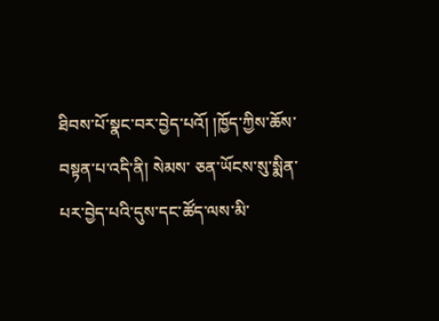ཐིབས་པོ་སྣང་བར་བྱེད་པའོ། །ཁྱོད་ཀྱིས་ཆོས་བསྟན་པ་འདི་ནི། སེམས་ ཅན་ཡོངས་སུ་སྨིན་པར་བྱེད་པའི་དུས་དང་ཚོད་ལས་མི་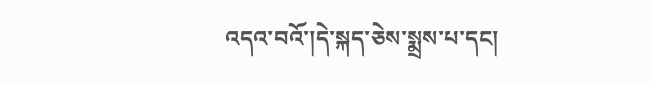འདའ་བའོ་།དེ་སྐད་ཅེས་སྨྲས་པ་དང།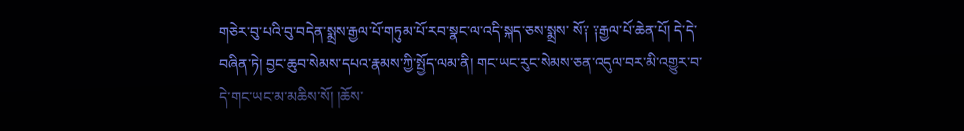གཅེར་བུ་པའི་བུ་བདེན་སྨྲས་རྒྱལ་པོ་གཏུམ་པོ་རབ་སྣང་ལ་འདི་སྐད་ཅས་སྨྲས་ སོ༑ ༑རྒྱལ་པོ་ཆེན་པོ། དེ་དེ་བཞིན་ཏེ། བྱང་ཆུབ་སེམས་དཔའ་རྣམས་ཀྱི་སྤྱོད་ལམ་ནི། གང་ཡང་རུང་སེམས་ཅན་འདུལ་བར་མི་འགྱུར་བ་དེ་གང་ཡང་མ་མཆིས་སོ། །ཆོས་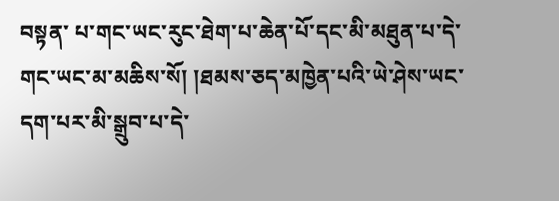བསྟན་ པ་གང་ཡང་རུང་ཐེག་པ་ཆེན་པོ་དང་མི་མཐུན་པ་དེ་གང་ཡང་མ་མཆིས་སོ། །ཐམས་ཅད་མཁྱེན་པའི་ཡེ་ཤེས་ཡང་དག་པར་མི་སྒྲུབ་པ་དེ་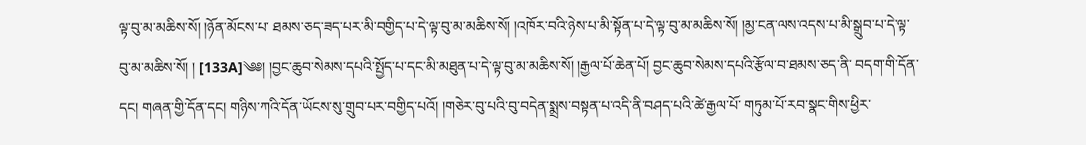ལྟ་བུ་མ་མཆིས་སོ། །ཉོན་མོངས་པ་ ཐམས་ཅད་ཟད་པར་མི་བགྱིད་པ་དེ་ལྟ་བུ་མ་མཆིས་སོ། །འཁོར་བའི་ཉེས་པ་མི་སྟོན་པ་དེ་ལྟ་བུ་མ་མཆིས་སོ། །མྱ་ངན་ལས་འདས་པ་མི་སྒྲུབ་པ་དེ་ལྟ་བུ་མ་མཆིས་སོ། ། [133A]༄༅། །བྱང་ཆུབ་སེམས་དཔའི་སྤྱོད་པ་དང་མི་མཐུན་པ་དེ་ལྟ་བུ་མ་མཆིས་སོ། །རྒྱལ་པོ་ཆེན་པོ། བྱང་ཆུབ་སེམས་དཔའི་རྩོལ་བ་ཐམས་ཅད་ནི་ བདག་གི་དོན་དང། གཞན་གྱི་དོན་དང། གཉིས་ཀའི་དོན་ཡོངས་སུ་གྲུབ་པར་བགྱིད་པའོ། །གཅེར་བུ་པའི་བུ་བདེན་སྨྲས་བསྟན་པ་འདི་ནི་བཤད་པའི་ཚེ་རྒྱལ་པོ་ གཏུམ་པོ་རབ་སྣང་གིས་ཕྱིར་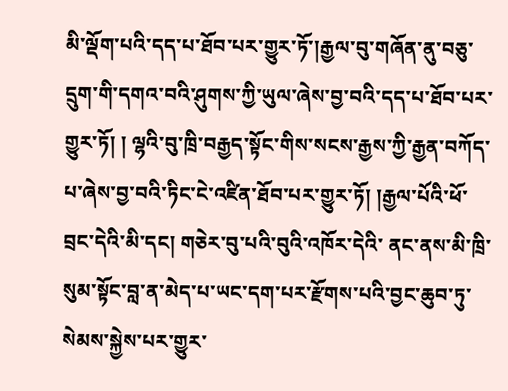མི་ལྡོག་པའི་དད་པ་ཐོབ་པར་གྱུར་ཏོ་།རྒྱལ་བུ་གཞོན་ནུ་བཅུ་དྲུག་གི་དགའ་བའི་ཤུགས་ཀྱི་ཡུལ་ཞེས་བྱ་བའི་དད་པ་ཐོབ་པར་གྱུར་ཏོ། ། ལྷའི་བུ་ཁྲི་བརྒྱད་སྟོང་གིས་སངས་རྒྱས་ཀྱི་རྒྱན་བཀོད་པ་ཞེས་བྱ་བའི་ཏིང་ངེ་འཛིན་ཐོབ་པར་གྱུར་ཏོ། །རྒྱལ་པོའི་ཕོ་བྲང་དེའི་མི་དང། གཅེར་བུ་པའི་བུའི་འཁོར་དེའི་ ནང་ནས་མི་ཁྲི་སུམ་སྟོང་བླ་ན་མེད་པ་ཡང་དག་པར་རྫོགས་པའི་བྱང་ཆུབ་ཏུ་སེམས་སྐྱེས་པར་གྱུར་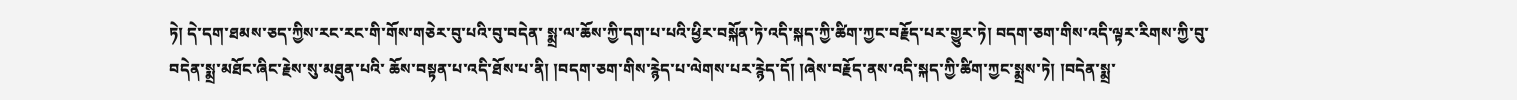ཏེ། དེ་དག་ཐམས་ཅད་ཀྱིས་རང་རང་གི་གོས་གཅེར་བུ་པའི་བུ་བདེན་ སྨྲ་ལ་ཆོས་ཀྱི་དག་པ་པའི་ཕྱིར་བསྐོན་ཏེ་འདི་སྐད་ཀྱི་ཚིག་ཀྱང་བརྗོད་པར་གྱུར་ཏེ། བདག་ཅག་གིས་འདི་ལྟར་རིགས་ཀྱི་བུ་བདེན་སྨྲ་མཐོང་ཞིང་རྗེས་སུ་མཐུན་པའི་ ཆོས་བསྟན་པ་འདི་ཐོས་པ་ནི། །བདག་ཅག་གིས་རྙེད་པ་ལེགས་པར་རྙེད་དོ། །ཞེས་བརྗོད་ནས་འདི་སྐད་ཀྱི་ཚིག་ཀྱང་སྨྲས་ཏེ། །བདེན་སྨྲ་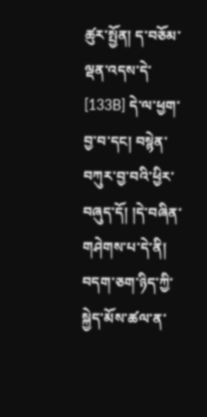ཚུར་སྤྱོན། ད་བཅོམ་ལྡན་འདས་དེ་ [133B] དེ་ལ་ཕྱག་བྱ་བ་དང། བསྙེན་བཀུར་བྱ་བའི་ཕྱིར་བཞུད་དོ། །དེ་བཞིན་གཤེགས་པ་དེ་ནི། བདག་ཅག་ཉིད་ཀྱི་སྐྱེད་མོས་ཚལ་ན་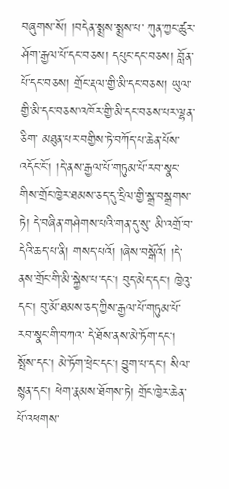བཞུགས་སོ། །བདེན་སྨྲས་སྨྲས་པ་ ཀུན་ཀྱང་ཚུར་ཤོག་རྒྱལ་པོ་དང་བཅས། དཔུང་དང་བཅས། བློན་པོ་དང་བཅས། གྲོང་རྡལ་གྱི་མི་དང་བཅས། ཡུལ་གྱི་མི་དང་བཅས་འཁོར་གྱི་མི་དང་བཅས་པར་ལྷན་ཅིག་ མཐུན་པར་བགྱིས་ཏེ་བཀོད་པ་ཆེན་པོས་འདོང་ངོ། །དེ་ནས་རྒྱལ་པོ་གཏུམ་པོ་རབ་སྣང་གིས་གྲོང་ཁྱེར་ཐམས་ཅད་དུ་དྲིལ་གྱི་སྒྲ་བསྒྲགས་ཏེ། དེ་བཞིན་གཤེགས་པའི་གན་དུ་སུ་ མི་འགྲོ་བ་དེའི་ཆད་པ་ནི། གསད་པའོ། །ཞེས་བསྒོའོ། །དེ་ནས་གྲོང་གི་མི་སྐྱེས་པ་དང། བུད་མེད་དང། ཁྱེའུ་དང། བུ་མོ་ཐམས་ཅད་ཀྱིས་རྒྱལ་པོ་གཏུམ་པོ་རབ་སྣང་གི་བཀའ་ དེ་ཐོས་ནས་མེ་ཏོག་དང། སྤོས་དང། མེ་ཏོག་ཕྲེང་དང། བྱུག་པ་དང། སིལ་སྙན་དང། ཕེག་རྣམས་ཐོགས་ཏེ། གྲོང་ཁྱེར་ཆེན་པོ་འཕགས་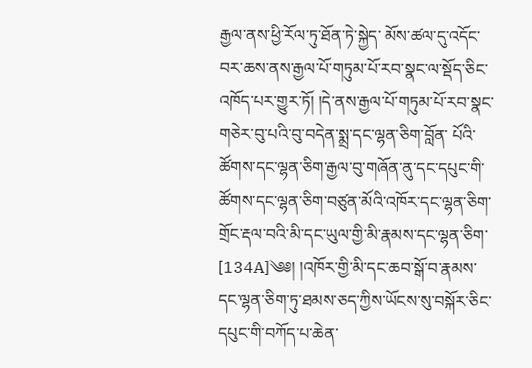རྒྱལ་ནས་ཕྱི་རོལ་ཏུ་ཐོན་ཏེ་སྐྱེད་ མོས་ཚལ་དུ་འདོང་བར་ཆས་ནས་རྒྱལ་པོ་གཏུམ་པོ་རབ་སྣང་ལ་སྡོད་ཅིང་འཁོད་པར་གྱུར་ཏོ། །དེ་ནས་རྒྱལ་པོ་གཏུམ་པོ་རབ་སྣང་གཅེར་བུ་པའི་བུ་བདེན་སྨྲ་དང་ལྷན་ཅིག་བློན་ པོའི་ཚོགས་དང་ལྷན་ཅིག་རྒྱལ་བུ་གཞོན་ནུ་དང་དཔུང་གི་ཚོགས་དང་ལྷན་ཅིག་བཙུན་མོའི་འཁོར་དང་ལྷན་ཅིག་གྲོང་རྡལ་བའི་མི་དང་ཡུལ་གྱི་མི་རྣམས་དང་ལྷན་ཅིག་ [134A]༄༅། །འཁོར་གྱི་མི་དང་ཆབ་སྒོ་བ་རྣམས་དང་ལྷན་ཅིག་ཏུ་ཐམས་ཅད་ཀྱིས་ཡོངས་སུ་བསྐོར་ཅིང་དཔུང་གི་བཀོད་པ་ཆེན་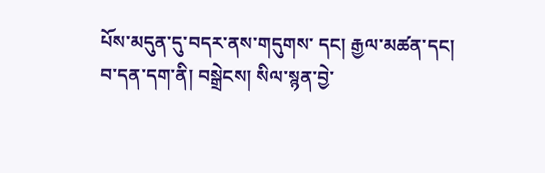པོས་མདུན་དུ་བདར་ནས་གདུགས་ དང། རྒྱལ་མཚན་དང། བ་དན་དག་ནི། བསྒྲེངས། སིལ་སྙན་བྱེ་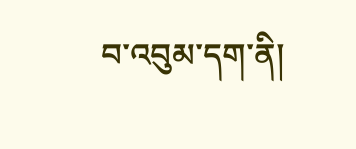བ་འབུམ་དག་ནི།